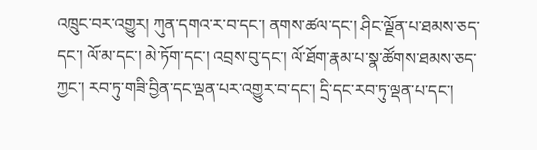འཁྲུང་བར་འགྱུར། ཀུན་དགའ་ར་བ་དང་། ནགས་ཚལ་དང་། ཤིང་ལྗོན་པ་ཐམས་ཅད་དང་། ལོ་མ་དང་། མེ་ཏོག་དང་། འབྲས་བུ་དང་། ལོ་ཐོག་རྣམ་པ་སྣ་ཚོགས་ཐམས་ཅད་ཀྱང་། རབ་ཏུ་གཟི་བྱིན་དང་ལྡན་པར་འགྱུར་བ་དང་། དྲི་དང་རབ་ཏུ་ལྡན་པ་དང་།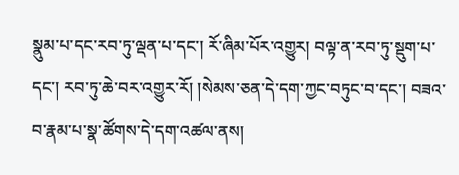སྣུམ་པ་དང་རབ་ཏུ་ལྡན་པ་དང་། རོ་ཞིམ་པོར་འགྱུར། བལྟ་ན་རབ་ཏུ་སྡུག་པ་དང་། རབ་ཏུ་ཆེ་བར་འགྱུར་རོ། །སེམས་ཅན་དེ་དག་ཀྱང་བཏུང་བ་དང་། བཟའ་བ་རྣམ་པ་སྣ་ཚོགས་དེ་དག་འཚལ་ནས།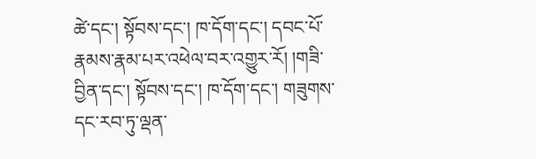ཚེ་དང་། སྟོབས་དང་། ཁ་དོག་དང་། དབང་པོ་རྣམས་རྣམ་པར་འཕེལ་བར་འགྱུར་རོ། །གཟི་བྱིན་དང་། སྟོབས་དང་། ཁ་དོག་དང་། གཟུགས་དང་རབ་ཏུ་ལྡན་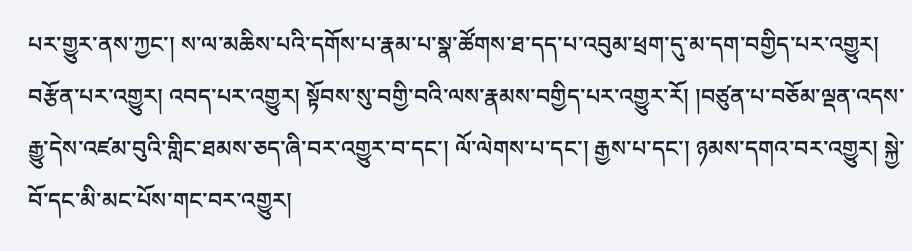པར་གྱུར་ནས་ཀྱང་། ས་ལ་མཆིས་པའི་དགོས་པ་རྣམ་པ་སྣ་ཚོགས་ཐ་དད་པ་འབུམ་ཕྲག་དུ་མ་དག་བགྱིད་པར་འགྱུར། བརྩོན་པར་འགྱུར། འབད་པར་འགྱུར། སྟོབས་སུ་བགྱི་བའི་ལས་རྣམས་བགྱིད་པར་འགྱུར་རོ། །བཙུན་པ་བཅོམ་ལྡན་འདས་རྒྱུ་དེས་འཛམ་བུའི་གླིང་ཐམས་ཅད་ཞི་བར་འགྱུར་བ་དང་། ལོ་ལེགས་པ་དང་། རྒྱས་པ་དང་། ཉམས་དགའ་བར་འགྱུར། སྐྱེ་བོ་དང་མི་མང་པོས་གང་བར་འགྱུར།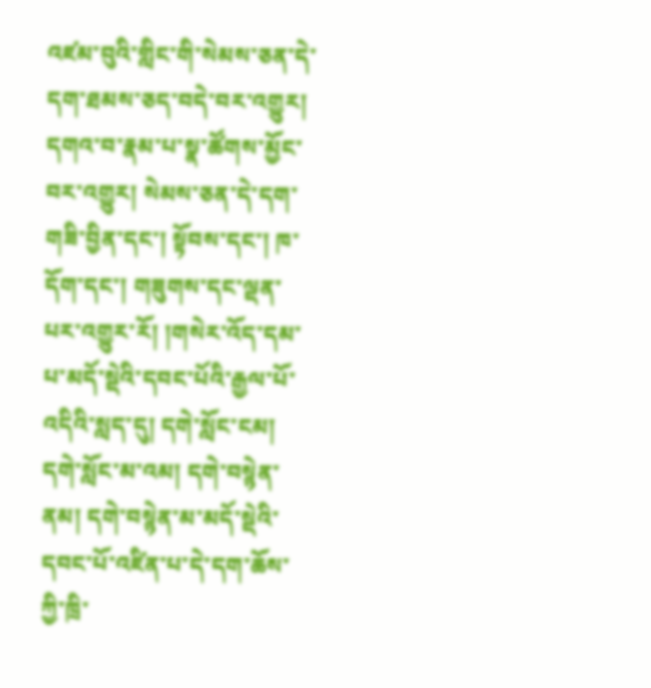འཛམ་བུའི་གླིང་གི་སེམས་ཅན་དེ་དག་ཐམས་ཅད་བདེ་བར་འགྱུར། དགའ་བ་རྣམ་པ་སྣ་ཚོགས་མྱོང་བར་འགྱུར། སེམས་ཅན་དེ་དག་གཟི་བྱིན་དང་། སྟོབས་དང་། ཁ་དོག་དང་། གཟུགས་དང་ལྡན་པར་འགྱུར་རོ། །གསེར་འོད་དམ་པ་མདོ་སྡེའི་དབང་པོའི་རྒྱལ་པོ་འདིའི་སླད་དུ། དགེ་སློང་ངམ། དགེ་སློང་མ་འམ། དགེ་བསྙེན་ནམ། དགེ་བསྙེན་མ་མདོ་སྡེའི་དབང་པོ་འཛིན་པ་དེ་དག་ཆོས་ཀྱི་ཁྲི་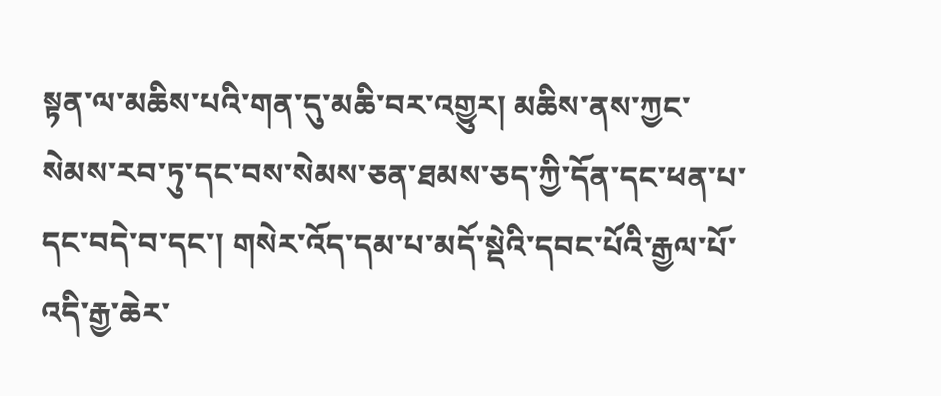སྟན་ལ་མཆིས་པའི་གན་དུ་མཆི་བར་འགྱུར། མཆིས་ནས་ཀྱང་སེམས་རབ་ཏུ་དང་བས་སེམས་ཅན་ཐམས་ཅད་ཀྱི་དོན་དང་ཕན་པ་དང་བདེ་བ་དང་། གསེར་འོད་དམ་པ་མདོ་སྡེའི་དབང་པོའི་རྒྱལ་པོ་འདི་རྒྱ་ཆེར་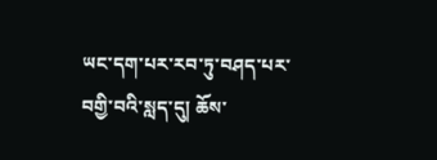ཡང་དག་པར་རབ་ཏུ་བཤད་པར་བགྱི་བའི་སླད་དུ། ཆོས་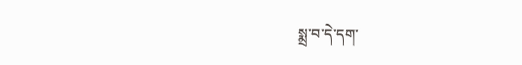སྨྲ་བ་དེ་དག་